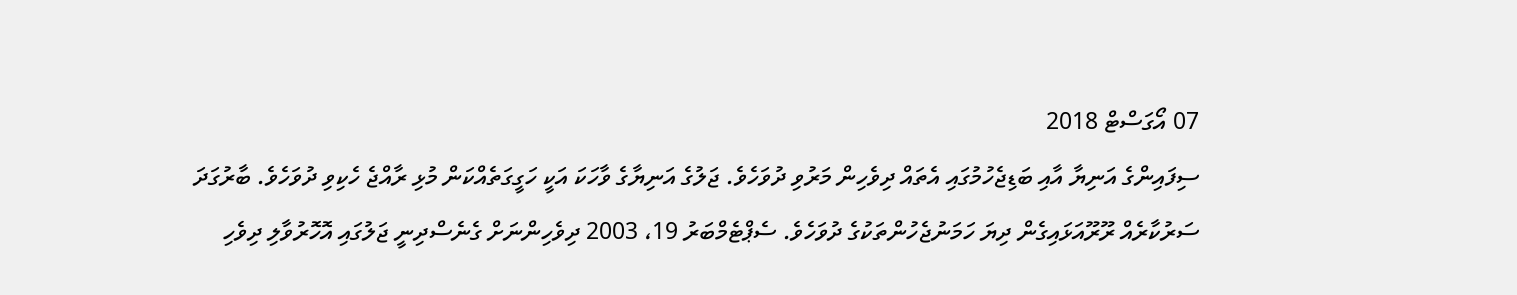07 އޯގަސްޓް 2018
ސިފައިންގެ އަނިޔާ އާއި ބަޑިޖެހުމުގައި އެތައް ދިވެހިން މަރުވި ދުވަހެވެ. ޖަލުގެ އަނިޔާގެ ވާހަކަ އަކީ ހަގީގަތެއްކަން މުޅި ރާއްޖެ ހެކިވި ދުވަހެވެ. ބާރުގަދަ ސަރުކާރެއް ރޫރޫއަޅައިގެން ދިޔަ ހަމަނުޖެހުންތަކުގެ ދުވަހެވެ. ސެޕްޓެމްބަރު 19، 2003 ދިވެހިންނަށް ގެނެސްދިނީ ޖަލުގައި އޮހޮރުވާލި ދިވެހި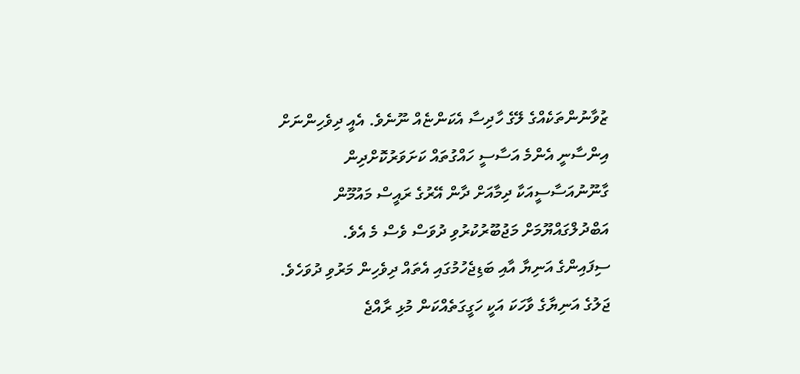ޒުވާނުންތަކެއްގެ ލޭގެ ހާދިސާ އެކަންޏެއް ނޫނެވެ. އެއީ ދިވެހިންނަށް އިންސާނީ އެންމެ އަސާސީ ހައްގުތައް ކަށަވަރުކޮށްދިން ގާނޫނުއަސާސީއަކާ ދިމާއަށް ދާން އޭރުގެ ރައީސް މައުމޫން އަބްދުލްގައްޔޫމަށް މަޖުބޫރުކުރުވި ދުވަސް ވެސް މެ އެވެ.
ސިފައިންގެ އަނިޔާ އާއި ބަޑިޖެހުމުގައި އެތައް ދިވެހިން މަރުވި ދުވަހެވެ. ޖަލުގެ އަނިޔާގެ ވާހަކަ އަކީ ހަގީގަތެއްކަން މުޅި ރާއްޖެ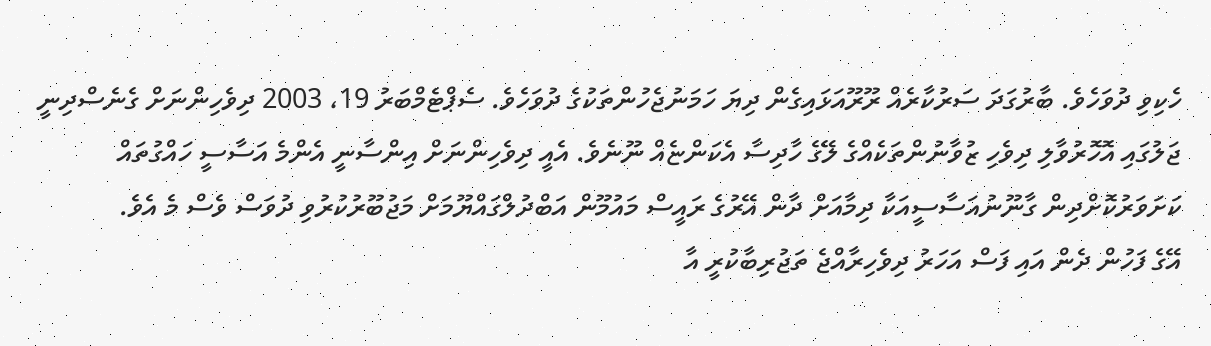ހެކިވި ދުވަހެވެ. ބާރުގަދަ ސަރުކާރެއް ރޫރޫއަޅައިގެން ދިޔަ ހަމަނުޖެހުންތަކުގެ ދުވަހެވެ. ސެޕްޓެމްބަރު 19، 2003 ދިވެހިންނަށް ގެނެސްދިނީ ޖަލުގައި އޮހޮރުވާލި ދިވެހި ޒުވާނުންތަކެއްގެ ލޭގެ ހާދިސާ އެކަންޏެއް ނޫނެވެ. އެއީ ދިވެހިންނަށް އިންސާނީ އެންމެ އަސާސީ ހައްގުތައް ކަށަވަރުކޮށްދިން ގާނޫނުއަސާސީއަކާ ދިމާއަށް ދާން އޭރުގެ ރައީސް މައުމޫން އަބްދުލްގައްޔޫމަށް މަޖުބޫރުކުރުވި ދުވަސް ވެސް މެ އެވެ.
އޭގެ ފަހުން ދެން އައި ފަސް އަހަރު ދިވެހިރާއްޖެ ތަޖުރިބާކުރީ އާ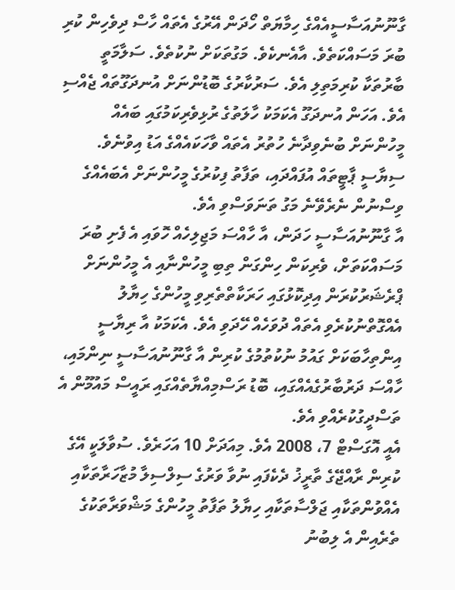ގާނޫނުއަސާސީއެއްގެ ހިމާޔަތް ހޯދަން އޭރުގެ އެތައް ހާސް ދިވެހިން ކުރި ބުރަ މަސައްކަތެވެ. އާއެނކެވެ. މަގުތަކަށް ނުކުތެވެ. ސަލާމަތީ ބާރުތަކާ ކުރިމަތިލި އެވެ. ސަރުކާރުގެ ބޮޑުންނަށް އުނދަގޫތައް ޖެއްސި އެވެ. އަހަން އުނދަގޫ އެކަމަކު ހާލަތުގެ ރުޅިވެރިކަމުގައި ބައެއް މީހުންނަށް ބުނެވިދާނެ ހުތުރު އެތައް ވާހަކައެއްގެ އަޑު އިވުނެވެ. ސިޔާސީ ޕާޓީތައް އުފައްދައި، ތަފާތު ފިކުރުގެ މީހުންނަށް އެބައެއްގެ ވިސްނުން ނެރެވޭނެ މަގު ތަނަވަސްވި އެވެ.
އާ ގާނޫނުއަސާސީ ހަދަން، އާ ހާއްސަ މަޖިލިހެއް ހޮވައި އެ ފެށި ބުރަ މަސައްކަތަށް، ވެރިކަން ހިންގަން ތިބި މީހުންނާއި އެ މީހުންނަށް ޕްރެޝަރުކުރަން އިދިކޮޅުގައި ހަރަކާތްތެރިވި މީހުންގެ ހިޔާލު އެއްގޮތްނުކުރެވި އެތައް ދުވަހެއް ހޭދަވި އެވެ. އެކަމަކު އާ ރިޔާސީ އިންތިހާބަކަށް ގައުމު ނުކުތުމުގެ ކުރިން އާ ގާނޫނުއަސާސީ ނިންމައި، ހާއްސަ ދަރުބާރުގެއެއްގައި، ބޮޑު ރަސްމިއްޔާތެއްގައި ރައީސް މައުމޫން އެ ތަސްދީގުކުރެއްވި އެވެ.
އެއީ އޮގަސްޓް 7، 2008 އެވެ. މިއަދަށް 10 އަހަރެވެ. ސުވާލަކީ އޭގެ ކުރިން ރާއްޖޭގެ ތާރީޚު ދެކެފައި ނުވާ ވަރުގެ ސިލްސިލާ މުޒާހަރާތަކާއި އެއްވުންތަކާއި ޖަލްސާތަކާއި ހިޔާލު ތަފާތު މީހުންގެ މަޝްވަރާތަކުގެ ތެރެއިން އެ ލިބުނު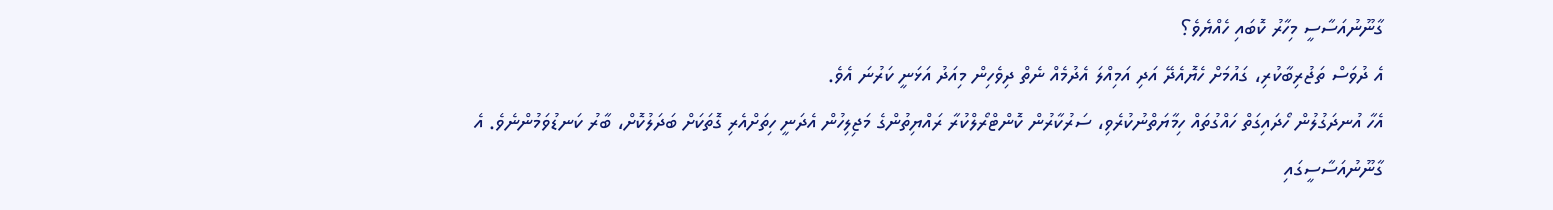ގާނޫނުއަސާސީ މިހާރު ކޮބައި ހެއްޔެވެ؟
އެ ދުވަސް ތަޖުރިބާކުރި، ގައުމަށް ހެޔޮއެދޭ އަދި އަމިއްލަ އެދުމެއް ނެތް ދިވެހިން މިއަދު އަޅަނީ ކަރުނަ އެވެ.
އެހާ އުނދަގުލުން ހޯދައިގަތް ހައްގުތައް ހިމާޔަތްނުކުރެވި، ސަރުކާރުން ކޮންޓްރޯލްކުރާ ރައްޔިތުންގެ މަޖިލިހުން އެދަނީ ހިތަށްއެރި ގޮތަކަށް ބަދަލުކޮށް، ބާރު ކަނޑުވަމުންނެވެ. އެ ގާނޫނުއަސާސީގައި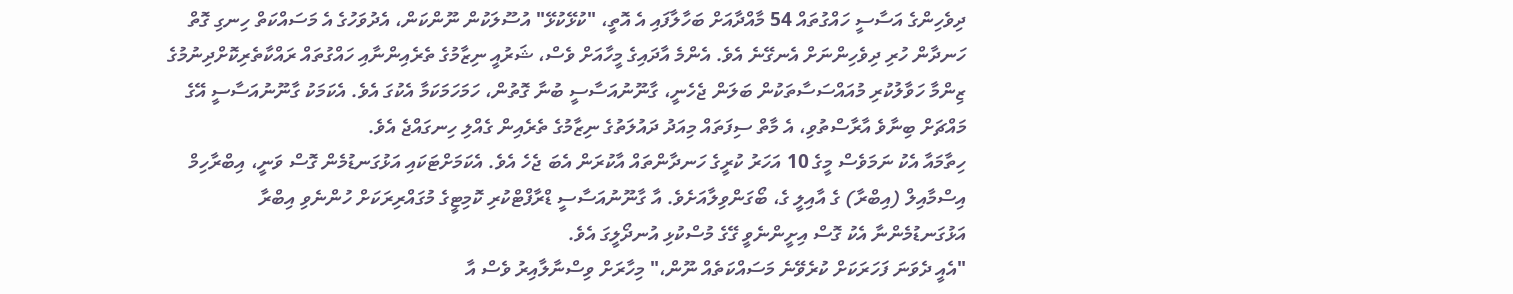ދިވެހިންގެ އަސާސީ ހައްގުތައް 54 މާއްދާއަށް ބަހާލާފައި އެ އޮތީ، "ކުޅޭކުޅޭ" އުސޫލަކުން ނޫންކަން، އެދުވަހުގެ އެ މަސައްކަތް ހިނގި ގޮތް ހަނދާން ހުރި ދިވެހިންނަށް އެނގޭނެ އެވެ. އެންމެ އާދައިގެ މީހާއަށް ވެސް، ޝަރުއީ ނިޒާމުގެ ތެރެއިންނާއި ހައްގުތައް ރައްކާތެރިކޮށްދިނުމުގެ ޒިންމާ ހަވާލުކުރި މުއައްސަސާތަކުން ބަލަން ޖެހެނީ، ގާނޫނުއަސާސީ ބުނާ ގޮތުން، ހަމަހަމަކަމާ އެކުގަ އެވެ. އެކަމަކު ގާނޫނުއަސާސީ އޭގެ މައްޗަށް ބިނާވެ އާރާސްތުވި، އެ މާތް ސިފަތައް މިއަދު ދައުލަތުގެ ނިޒާމުގެ ތެރެއިން ގެއްލި ހިނގައްޖެ އެވެ.
ހިތާމައާ އެކު ނަމަވެސް މީގެ 10 އަހަރު ކުރީގެ ހަނދާންތައް އާކުރަން އެބަ ޖެހެ އެވެ. އެކަމަށްޓަކައި އަޅުގަނޑުމެން ގޮސް ވަނީ، އިބްރާހިމް އިސްމާއިލް (އިބްރާ) ގެ އާއިލީ ގެ، ބޯގަންވިލާއަށެވެ. އާ ގާނޫނުއަސާސީ ޑްރާފްޓްކުރި ކޮމިޓީގެ މުގައްރިރަކަށް ހުންނެވި އިބްރާ އަޅުގަނޑުމެންނާ އެކު ގޮސް އިށީންނެވީ ގޭގެ މުސްކުޅި އުނދޯލީގަ އެވެ.
"އެއީ ދެވަނަ ފަހަރަކަށް ކުރެވޭނެ މަސައްކަތެއް ނޫން،" މިހާރަށް ވިސްނާލާއިރު ވެސް އާ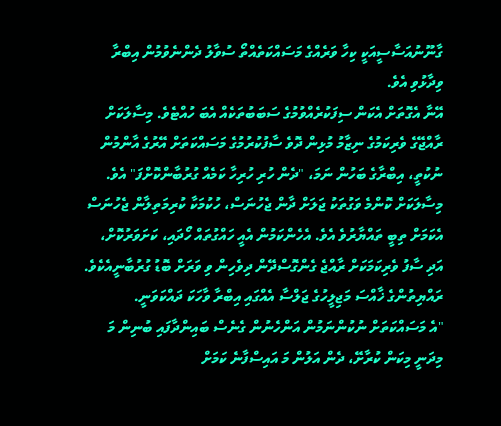ގާނޫނުއަސާސީއަކީ ކިހާ ވަރެއްގެ މަސައްކަތެއްތޯ ސުވާލު ދެންނެވުމުން އިބްރާ ވިދާޅުވި އެވެ.
އޭނާ އެގޮތަށް އެކަން ސިފަކުރެއްވުމުގެ ސަބަބުތަކެއް އެބަ ހުއްޓެވެ. މިސާލަކަށް ރާއްޖޭގެ ވެރިކަމުގެ ނިޒާމު މުޅިން ދޮވެ ސާފުކުރުމުގެ މަސައްކަތަށް އޭރުގެ އާންމުން ނުކުތީ، އިބްރާގެ ބަހުން ނަމަ، "ދެން ހުރި ހުރިހާ ކަމެއް ގުރުބާންކޮށްފަ" އެވެ. މިސާލަކަށް ކޮންމެ ވަގުތަކު ޖަލަށް ދާން ޖެހުނަސް، ހުކުމަކާ ކުރިމަތިލާން ޖެހުނަސް އެކަމަށް ތިބީ ތައްޔާރުވެ އެވެ. އެހެންކަމުން އެއީ ހައްގުތައް ހޯދައި، ކަށަވަރުކޮށް، އަދި ސާފު ވެރިކަމަކަށް ރާއްޖެ ގެންގޮސްދޭން ދިވެހިން ވި ވަރަށް ބޮޑު ގުރުބާނީއެކެވެ.
ރައްޔިތުންގެ ޚާއްސަ މަޖިލީހުގެ ޖަލްސާ އެއްގައި އިބްރާ ވާހަކަ ދައްކަވަނީ.
"އެ މަސައްކަތަށް ނުކުންނަމުން އަންހެނުން ގެނެސް ބައިންދާފައި ބުނިން މަ މިދަނީ މިކަން ކުރާށޭ، ދެން އަލުން މަ އައިސްފާނެ ކަމަށް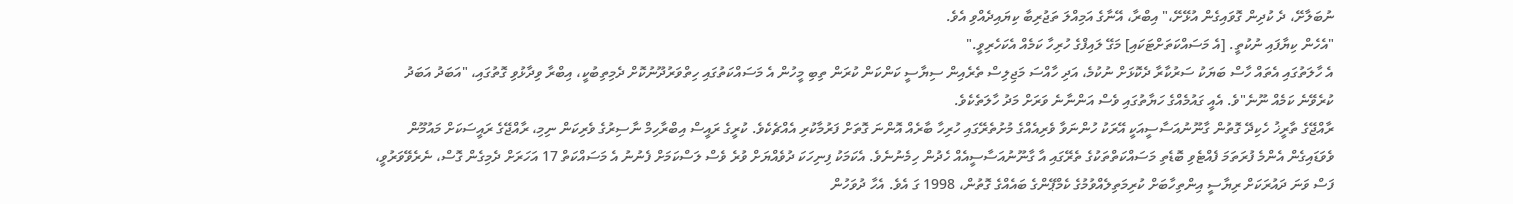ނުބަލާށޭ، ދެ ކުދިން ގޮވައިގެން އުޅޭށޭ،" އިބްރާ، އޭނާގެ އަމިއްލަ ތަޖުރިބާ ކިޔައިދެއްވި އެވެ.
"އެހެން ކިޔާފައި ނުކުތީ. [އެ މަސައްކަތަށްޓަކައި] މަގޭ ލައިފްގެ ހުރިހާ ކަމެއް އެކަހެރިވީ."
އެ ހާލަތުގައި އެތައް ހާސް ބަޔަކު ސަރުކާރާ ދެކޮޅަށް ނުކުމެ، އަދި ހާއްސަ މަޖިލިސް ތެރެއިން ސިޔާސީ ކަންކަން ކުރަން ތިބި މީހުން އެ މަސައްކަތުގައި ހިތްވަރުދޫނުކޮށް ދެމިތިބުކީ، އިބްރާ ވިދާޅުވި ގޮތުގައި، "އަބަދު އަބަދު ކުރެވޭނެ ކަމެއް ނޫނެ"ވެ. އެއީ ގައުމެއްގެ ހަޔާތުގައި ވެސް އަންނާނެ ވަރަށް މަދު ހާލަތެކެވެ.
ރާއްޖޭގެ ތާރީޚު ހެކިދޭ ގޮތުން ގާނޫނުއަސާސީއަކީ އޭރަކު ހުންނަވާ ވެރިއެއްގެ މުށުތެރޭގައި ހުރިހާ ބާރެއް އޮންނަ ގޮތަށް ފަރުމާކުރި އެއްޗެކެވެ. ކުރީގެ ރައީސް އިބްރާހިމް ނާސިރުގެ ވެރިކަން ނިމި، ރާއްޖޭގެ ރައީސަކަށް މައުމޫން ވެވަޑައިގެން އެންމެ ފުރަތަމަ ފެއްޓެވި ބޮޑެތި މަސައްކަތްތަކުގެ ތެރޭގައި އާ ގާނޫނުއަސާސީއެއް ހެދުން ހިމެނުނެވެ. އެކަމަކު ފިނިހަކަ ދުވެއްޔަށް ވުރެ ވެސް ލަސްކަމަށް ފެނުނު އެ މަސައްކަތް 17 އަހަރަށް ދެމިގެން ގޮސް، ނެރެވޭވަރުވީ، ފަސް ވަނަ ދައުރަކަށް ރިޔާސީ އިންތިހާބަށް ކުރިމަތިލެއްވުމުގެ ކެމްޕޭންގެ ބައެއްގެ ގޮތުން، 1998 ގަ އެވެ. އެހާ ދުވަހުން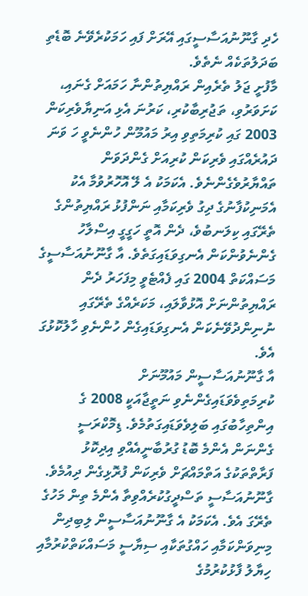ހެދި ގާނޫނުއަސާސީގައި އޭރަށް ފައި ހަމަކުރެވޭނެ ބޮޑެތި ބަދަލުތަކެއް ނެތެވެ.
މާފުށީ ޖަލު ތެރެއިން ރައްޔިތުންނާ ހަމައަށް ގެނައި، ކަށަވަރުވި، ތަޖުރިބާކުރި، ކަރުނަ އެޅި އަނިޔާވެރިކަން 2003 ގައި ކުރިމަތިވި އިރު މައުމޫން ހުންނެވީ ހަ ވަނަ ދައުރެއްގައި ވެރިކަން ކުރިއަށް ގެންދަވަން ތައްޔާރުވެގެންނެވެ. އެކަމަކު އެ ލޭ އޮހޮރުވުމާ އެކު އެމަނިކުފާނުގެ ދިގު ވެރިކަމާއި ނަންފުޅު ރައްޔިތުންގެ ތެރޭގައި ކިލަނބުވެ، ދެން އޮތީ ހަގީގީ އިސްލާހު ގެންނެވުންކަން އެނގިވަޑައިގަތެވެ. އާ ގާނޫނުއަސާސީގެ މަސައްކަތް 2004 ގައި ފެއްޓެވީ މިފަހަރު ދެން ރައްޔިތުންނަށް އޮޅުވާލައި، މަކަރެއްގެ ތެރޭގައި ނުނިންދުވޭނެކަން އެނގިވަޑައިގެން ހުންނެވި ހާލުކޮޅުގަ އެވެ.
އާ ގާނޫނުއަސާސީން މައުމޫނަށް ކުރިމަތިވެވަޑައިގެންނެވި ނަތީޖާއަކީ 2008 ގެ އިންތިހާބުގައި ބަލިވެވަޑައިގަތުމެވެ. ޑިމޮކްރަސީ ގެންނަން އެންމެ ބޮޑު ގުރުބާނީއެއްވި އިދިކޮޅު ފަރާތްތަކުގެ އަތްމައްޗަށް ވެރިކަން ފުރޮޅިގެން ދިއުމެވެ. ގާނޫނުއަސާސީ ތަސްދީގުކުރެއްވިތާ އެންމެ ތިން މަހުގެ ތެރޭގަ އެވެ. އެކަމަކު އެ ގާނޫނުއަސާސީން ލިބިދިން މިނިވަންކަމާއި ހައްގުތަކާއި ސިޔާސީ މަސައްކަތްކުރުމާއި ހިޔާލު ފާޅުކުރުމުގެ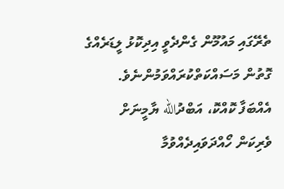ތެރޭގައި މައުމޫން ގެންދެވީ އިދިކޮޅު ލީޑަރެއްގެ ގޮތުން މަސައްކަތްކުރައްވަމުންނެވެ.
އެއްބަފާ ކޮއްކޮ، އަބްދުالله ޔާމީނަށް ވެރިކަން ހޯއްދަވައިދެއްވުމާ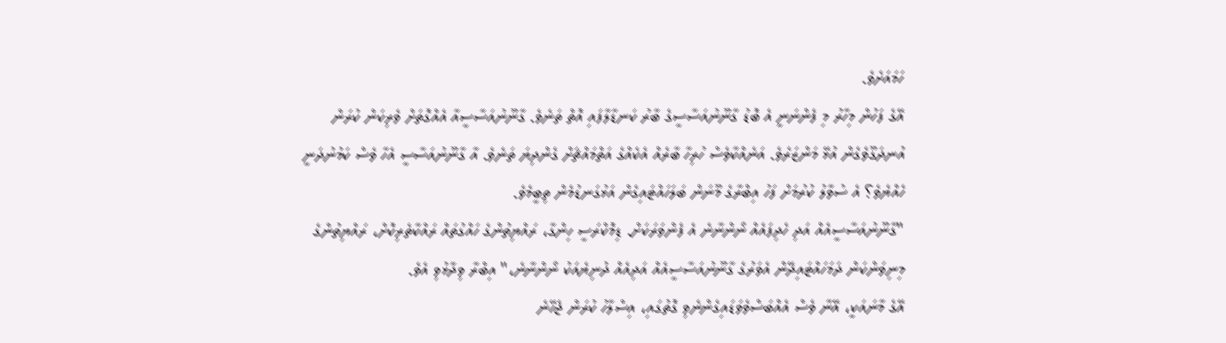ހަމައަށެވެ.
އޭގެ ފަހުން މިހާރު މި ފެންނަނީ އެ ބޮޑު ގާނޫނުއަސާސީގެ ބާރު ކަނޑާލާފައި އޮތް ތަނެވެ. ގާނޫނުއަސާސީއާ އެއްގޮތަށް ވެރިކަން ކުރަން އުނދަގޫވެގެން އުޅޭ މަންޒަރެވެ. އަނެއްކާވެސް ހުރިހާ ބާރެއް އެކެއްގެ އަތްމައްޗަށް ގެންދިޔަ ތަނެވެ. އާ ގާނޫނުއަސާސީ އެހާ ވެސް ކަމުނުދަނީ ހެއްޔެވެ؟ އެ ސުވާލު ކުރުމަށް ފަހު އިބްރާގެ މޫނަން ބަލަހައްޓައިގެން އަޅުގަނޑުމެން ތިބީމެވެ.
"ގާނޫނުއަސާސީއެއް އަދި ހެދިފައެއް ނޯންނާނެ އެ ފެންވަރަކަށް. ޑިމޮކްރަސީ ހިންގާ، ރައްޔިތުންގެ ހައްގުތައް ރައްކާތެރިކޮށް، ރައްޔިތުންގެ މިނިވަންކަން ދަމަހައްޓައިދޭން އެވަރުގެ ގާނޫނުއަސާސީއެއް އަދިއެއް ދުނިޔެއަކު ނޯންނާނެ،" އިބްރާ ވިދާޅުވި އެވެ.
އޭގެ މާނައަކީ، އޭނާ ވެސް އެއްބަސްވެވަޑައިގެންނެވި ގޮތުގައި، އިސްލާހު ކުރަން ޖެހޭނެ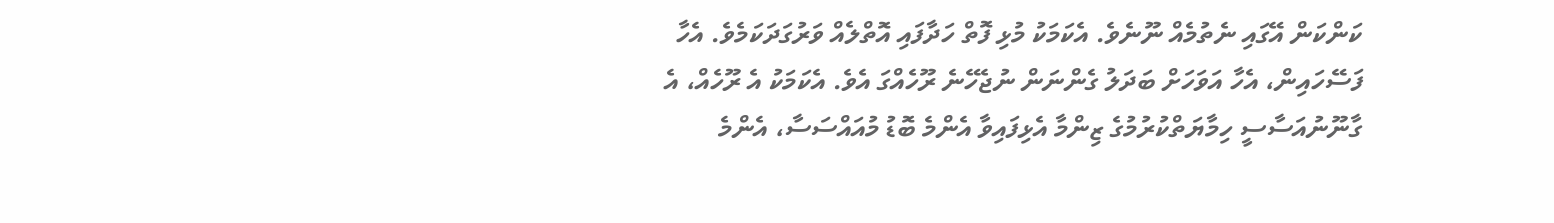ކަންކަން އޭގައި ނެތުމެއް ނޫނެވެ. އެކަމަކު މުޅި ފޮތް ހަދާފައި އޮތްލެއް ވަރުގަދަކަމެވެ. އެހާ ފަސޭހައިން، އެހާ އަވަހަށް ބަދަލު ގެންނަން ނުޖެހޭނެ ރޫހެއްގަ އެވެ. އެކަމަކު އެ ރޫހެއް، އެ ގާނޫނުއަސާސީ ހިމާޔަތްކުރުމުގެ ޒިންމާ އެޅިފައިވާ އެންމެ ބޮޑު މުއައްސަސާ، އެންމެ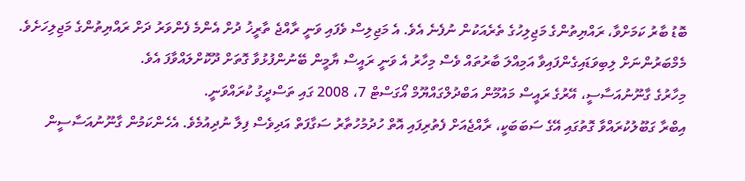ބޮޑު ބާރު ކަމަށްވާ، ރައްޔިތުންގެ މަޖިލިހުގެ ތެރެއަކުން ނުފެނެ އެވެ. އެ މަޖިލިސް ވެފައި ވަނީ ރާއްޖެ ތާރީޚު ދުށް އެންމެ ފެންވަރު ދަށް ރައްޔިތުންގެ މަޖިލިހަށެވެ. މެމްބަރުންނަށް ލިބިވަޑައިގެންފައިވާ އަމިއްލަ ބާރުތައް ވެސް މިހާރު އެ ވަނީ ރައީސް ޔާމީން ބޭނުންފުޅުވާ ގޮތަށް ދޫކޮށްލައްވާފަ އެވެ.
މިހާރުގެ ގާނޫނުއަސާސީ، އޭރުގެ ރައީސް މައުމޫން އަބްދުލްގައްޔޫމް އޯގަސްޓް 7، 2008 ގައި ތަސްދީގު ކުރައްވަނީ.
އިބްރާ ގަބޫލުކުރައްވާ ގޮތުގައި އޭގެ ސަބަބަކީ، ރާއްޖެއަށް ފެތުރިފައި އޮތް ހުދުމުހުތާރު ސަގާފަތް އަދިވެސް ފިލާ ނުދިއުމެވެ. އެހެންކަމުން ގާނޫނުއަސާސީން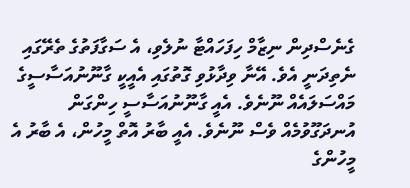ގެނެސްދިން ނިޒާމް ހިފަހައްޓާ ނުލެވި، އެ ސަގާފަތުގެ ތެރޭގައި ނެތިދަނީ އެވެ. އޭނާ ވިދާޅުވި ގޮތުގައި އެއީކީ ގާނޫނުއަސާސީގެ މައްސަލައެއް ނޫނެވެ. އެއީ ގާނޫނުއަސާސީ ހިންގަން އުނދަގޫވުމެއް ވެސް ނޫނެވެ. އެއީ ބާރު އޮތް މީހުން، އެ ބާރު އެ މީހުންގެ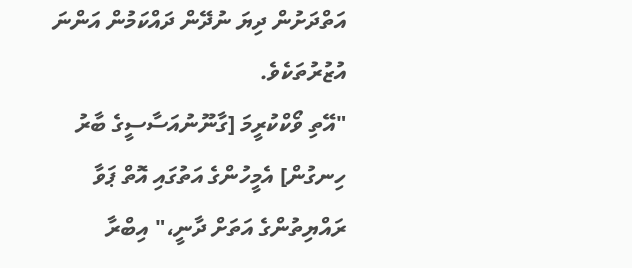އަތްދަށުން ދިޔަ ނުދޭން ދައްކަމުން އަންނަ އުޒުރުތަކެވެ.
"އޭތި ވޯކްކުރީމަ [ގާނޫނުއަސާސީގެ ބާރު ހިނގުން] އެމީހުންގެ އަތުގައި އޮތް ޕަވާ ރައްޔިތުންގެ އަތަށް ދާނީ،" އިބްރާ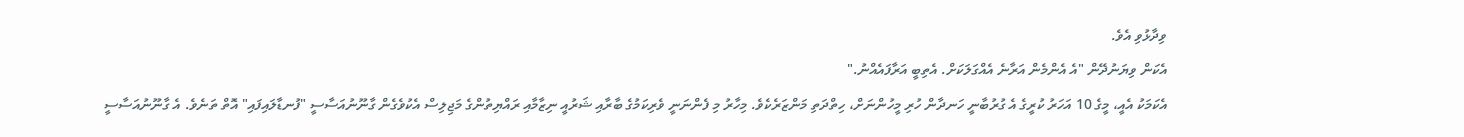ވިދާޅުވި އެވެ.
އެކަން ވިޔަނުދޭން "އެ އެންމެން އަރާނެ އެއްގަލަކަށް. އެތިބީ އަރާފައެއްނު."
އެކަމަކު އެއީ، މީގެ 10 އަހަރު ކުރީގެ އެ ގުރުބާނީ ހަނދާން ހުރި މީހުންނަށް، ހިތްދަތި މަންޒަރެކެވެ. މިހާރު މި ފެންނަނީ ވެރިކަމުގެ ބާރާއި ޝަރުއީ ނިޒާމާއި ރައްޔިތުންގެ މަޖިލިސް އެކުވެގެން ގާނޫނުއަސާސީ "ފުނޑާލައިފައި" އޮތް ތަނެވެ. އެ ގާނޫނުއަސާސީ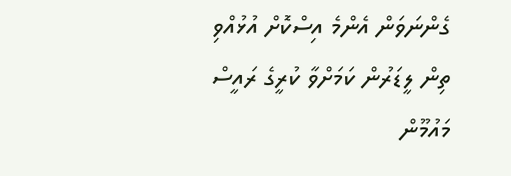ގެންނަވަން އެންމެ އިސްކޮށް އުޅުއްވި ތިން ލީޑަރުން ކަމަށްވާ ކުރީގެ ރައީސް މައުމޫން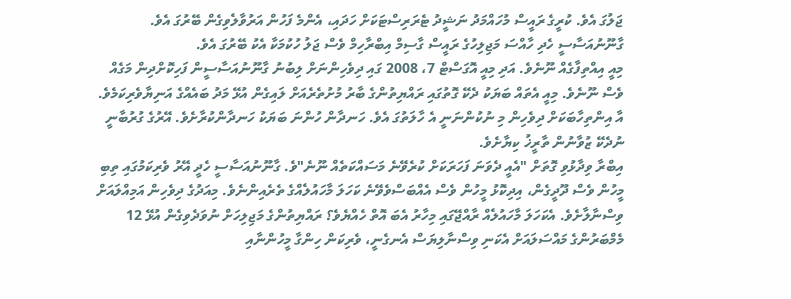ޖަލުގަ އެވެ. ކުރީގެ ރައީސް މުހައްމަދު ނަޝީދު ޓެރަރިސްޓަކަށް ހަދައި، އެންމެ ފަހުން އަރުވާލެވިގެން ބޭރުގަ އެވެ. ގާނޫނުއަސާސީ ހެދި ހާއްސަ މަޖިލިހުގެ ރައީސް ގާސިމް އިބްރާހިމް ވެސް ޖަލު ހުކުމަކާ އެކު ބޭރުގަ އެވެ.
މިއީ އިއްތިފާގެއް ނޫނެވެ. އަދި މިއީ އޮގަސްޓް 7، 2008 ގައި ދިވެހިންނަށް ލިބުނު ގާނޫނުއަސާސީން ފަހިކޮށްދިން މަގެއް ވެސް ނޫނެވެ. މިއީ އެތައް ބަޔަކު ދެކޭ ގޮތުގައި ރައްޔިތުންގެ ބާރު މުށުތެރެއަށް ލައިގެން އުޅޭ މަދު ބައެއްގެ އަނިޔާވެރިކަމެވެ. އާ އިންތިހާބަކަށް ދިވެހިން މި ނުކުންނަނީ އެ ހާލަތުގަ އެވެ. ހަނދާން ހުންނަ ބަޔަކު ހަނދާންކުރާށެވެ. އޭރުގެ ގުރުބާނީ ނުދެކޭ ޒުވާނުން ތާރީޚު ކިޔާށެވެ.
އިބްރާ ވިދާޅުވި ގޮތަށް "އެއީ ދެވަނަ ފަހަރަކަށް ކުރެވޭނެ މަސައްކަތެއް ނޫނެ"ވެ. ގާނޫނުއަސާސީ ހެދީ އޭރު ވެރިކަމުގައި ތިބި މީހުން ވެސް ދޫދީގެން، އިދިކޮޅު މީހުން ވެސް އެއްބަސްވެވޭނެ ކަހަލަ މާހައުލެއްގެ ތެރެއިންނެވެ. މިއަދުގެ ދިވެހިން އަމިއްލައަށް ވިސްނާލާށެވެ. އެކަހަލަ މާހައުލެއް ރާއްޖޭގައި މިހާރު އެބަ އޮތް ހެއްޔެވެ؟ ރައްޔިތުންގެ މަޖިލިހަށް ނުވަދެވިގެން އުޅޭ 12 މެމްބަރުންގެ މައްސަލައަށް އެކަނި ވިސްނާލިޔަސް އެނގެނީ، ވެރިކަން ހިންގާ މީހުންނާއި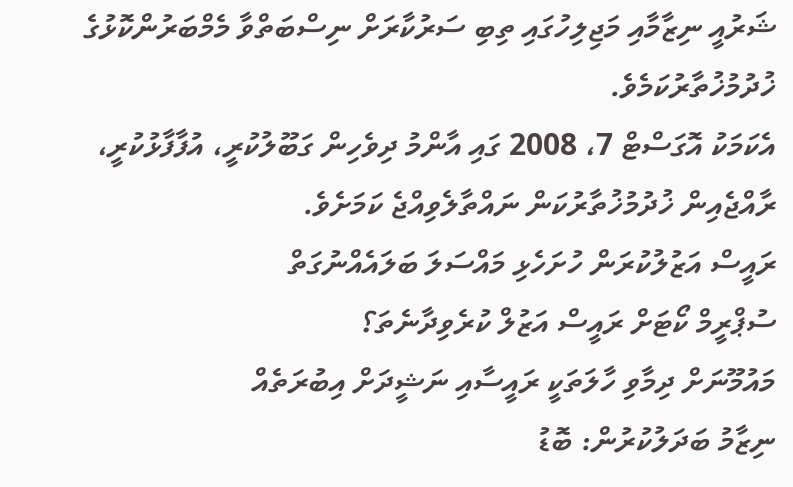ޝަރުއީ ނިޒާމާއި މަޖިލިހުގައި ތިބި ސަރުކާރަށް ނިސްބަތްވާ މެމްބަރުންކޮޅުގެ ޚުދުމުޚުތާރުކަމެވެ.
އެކަމަކު އޮގަސްޓް 7، 2008 ގައި އާންމު ދިވެހިން ގަބޫލުކުރީ، އުފާފާޅުކުރީ، ރާއްޖެއިން ޚުދުމުޚުތާރުކަން ނައްތާލެވިއްޖެ ކަމަށެވެ.
ރައީސް އަޒުލުކުރަން ހުށަހެޅި މައްސަލަ ބަލައެއްނުގަތް
ސުޕްރީމް ކޯޓަށް ރައީސް އަޒުލް ކުރެވިދާނެތަ؟
މައުމޫނަށް ދިމާވި ހާލަތަކީ ރައީސާއި ނަޝީދަށް އިބުރަތެއް
ނިޒާމު ބަދަލުކުރުން: ބޮޑު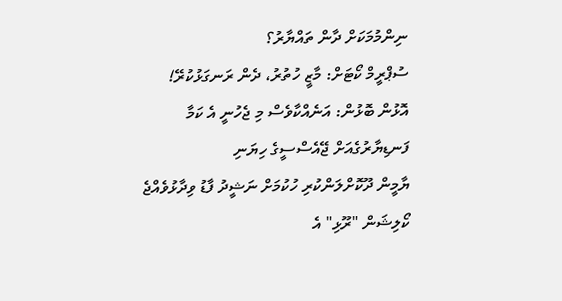ނިންމުމަކަށް ދާން ތައްޔާރު؟
ސުޕްރީމް ކޯޓަށް: މާޒީ ހުތުރު، ދެން ރަނގަޅުކުރޭ!
އޮޅުން ބޮޅުން: އަނެއްކާވެސް މި ޖެހުނީ އެ ކަމާ
ފަނޑިޔާރުގެއަށް ޖޭއެސްސީގެ ހިޔަނި
ޔާމީން ދޫކޮށްލަންކުރި ހުކުމަށް ނަޝީދު ފާޑު ވިދާޅުވެއްޖެ
ކޯލިޝަން "ރޫޅި" އެ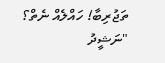ތަޖުރިބާ! ހައްލެއް ނެތް؟
"ނަޝީދު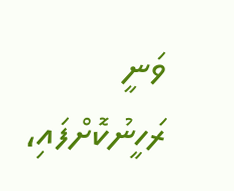ވަނީ ރަހީނުކޮށްފައި،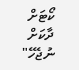ކޯޓަށް ދާކަށް ނުޖެހޭ"